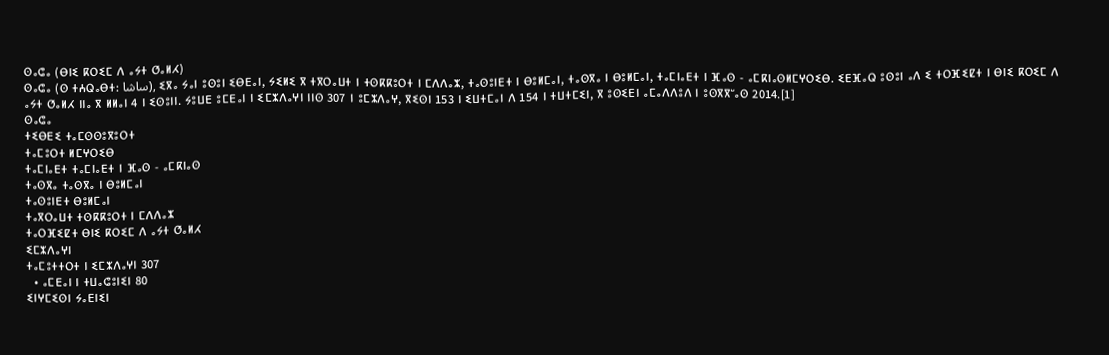ⵙⴰⵛⴰ (ⴱⵏⵉ ⴽⵔⵉⵎ ⴷ ⴰⵢⵜ ⵚⴰⵍⵃ)
ⵙⴰⵛⴰ (ⵙ ⵜⵄⵕⴰⴱⵜ: ساشا), ⵉⴳⴰ ⵢⴰⵏ ⵓⵙⵓⵏ ⵉⴱⴹⴰⵏ, ⵢⵉⵍⵉ ⴳ ⵜⴳⵔⴰⵡⵜ ⵏ ⵜⵙⴽⴽⵓⵔⵜ ⵏ ⵎⴷⴷⴰⵣ, ⵜⴰⵙⵓⵏⴹⵜ ⵏ ⴱⵓⵍⵎⴰⵏ, ⵜⴰⵙⴳⴰ ⵏ ⴱⵓⵍⵎⴰⵏ, ⵜⴰⵎⵏⴰⴹⵜ ⵏ ⴼⴰⵙ - ⴰⵎⴽⵏⴰⵙⵍⵎⵖⵔⵉⴱ. ⵉⴹⴼⴰⵕ ⵓⵙⵓⵏ ⴰⴷ ⵉ ⵜⵔⴼⵉⵇⵜ ⵏ ⴱⵏⵉ ⴽⵔⵉⵎ ⴷ ⴰⵢⵜ ⵚⴰⵍⵃ ⵏⵏⴰ ⴳ ⵍⵍⴰⵏ 4 ⵏ ⵉⵙⵓⵏⵏ. ⵢⵓⵡⴹ ⵓⵎⴹⴰⵏ ⵏ ⵉⵎⵣⴷⴰⵖⵏ ⵏⵏⵙ 307 ⵏ ⵓⵎⵣⴷⴰⵖ, ⴳⵉⵙⵏ 153 ⵏ ⵉⵡⵜⵎⴰⵏ ⴷ 154 ⵏ ⵜⵡⵜⵎⵉⵏ, ⴳ ⵓⵙⵉⴹⵏ ⴰⵎⴰⴷⴷⵓⴷ ⵏ ⵓⵙⴳⴳⵯⴰⵙ 2014.[1]
ⵙⴰⵛⴰ
ⵜⵉⴱⴹⵉ ⵜⴰⵎⵙⵙⵓⴳⵓⵔⵜ
ⵜⴰⵎⵓⵔⵜ ⵍⵎⵖⵔⵉⴱ
ⵜⴰⵎⵏⴰⴹⵜ ⵜⴰⵎⵏⴰⴹⵜ ⵏ ⴼⴰⵙ - ⴰⵎⴽⵏⴰⵙ
ⵜⴰⵙⴳⴰ ⵜⴰⵙⴳⴰ ⵏ ⴱⵓⵍⵎⴰⵏ
ⵜⴰⵙⵓⵏⴹⵜ ⴱⵓⵍⵎⴰⵏ
ⵜⴰⴳⵔⴰⵡⵜ ⵜⵙⴽⴽⵓⵔⵜ ⵏ ⵎⴷⴷⴰⵣ
ⵜⴰⵔⴼⵉⵇⵜ ⴱⵏⵉ ⴽⵔⵉⵎ ⴷ ⴰⵢⵜ ⵚⴰⵍⵃ
ⵉⵎⵣⴷⴰⵖⵏ
ⵜⴰⵎⵓⵜⵜⵔⵜ ⵏ ⵉⵎⵣⴷⴰⵖⵏ 307
  • ⴰⵎⴹⴰⵏ ⵏ ⵜⵡⴰⵛⵓⵏⵉⵏ 80
ⵉⵏⵖⵎⵉⵙⵏ ⵢⴰⴹⵏⵉⵏ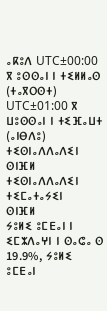ⴰⴽⵓⴷ UTC±00:00 ⴳ ⵓⵙⵙⴰⵏ ⵏ ⵜⵉⵍⵍⴰⵙ (ⵜⴰⴳⵔⵙⵜ)
UTC±01:00 ⴳ ⵡⵓⵙⵙⴰⵏ ⵏ ⵜⵉⴼⴰⵡⵜ (ⴰⵏⴱⴷⵓ)
ⵜⵉⵙⵏⴰⴷⴷⴰⴷⵉⵏ
ⵙⵏⴼⵍ
ⵜⵉⵙⵏⴰⴷⴷⴰⴷⵉⵏ ⵜⵉⵎⴰⵜⴰⵢⵉⵏ
ⵙⵏⴼⵍ
ⵢⵓⵍⵉ ⵓⵎⴹⴰⵏ ⵏ ⵉⵎⵣⴷⴰⵖⵏ ⵏ ⵙⴰⵛⴰ ⵙ 19.9%, ⵢⵓⵍⵉ ⵓⵎⴹⴰⵏ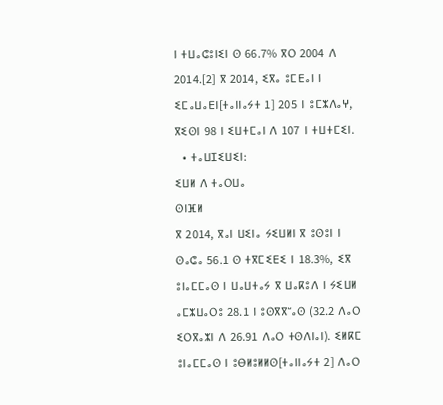ⵏ ⵜⵡⴰⵛⵓⵏⵉⵏ ⵙ 66.7% ⴳⵔ 2004 ⴷ 2014.[2] ⴳ 2014, ⵉⴳⴰ ⵓⵎⴹⴰⵏ ⵏ ⵉⵎⴰⵡⴰⴹⵏ[ⵜⴰⵏⵏⴰⵢⵜ 1] 205 ⵏ ⵓⵎⵣⴷⴰⵖ, ⴳⵉⵙⵏ 98 ⵏ ⵉⵡⵜⵎⴰⵏ ⴷ 107 ⵏ ⵜⵡⵜⵎⵉⵏ.
  • ⵜⴰⵡⵊⵉⵡⵉⵏ:
ⵉⵡⵍ ⴷ ⵜⴰⵔⵡⴰ
ⵙⵏⴼⵍ
ⴳ 2014, ⴳⴰⵏ ⵡⵉⵏⴰ ⵢⵉⵡⵍⵏ ⴳ ⵓⵙⵓⵏ ⵏ ⵙⴰⵛⴰ 56.1 ⵙ ⵜⴳⵎⵉⴹⵉ ⵏ 18.3%, ⵉⴳ ⵓⵏⴰⵎⵎⴰⵙ ⵏ ⵡⴰⵡⵜⴰⵢ ⴳ ⵡⴰⴽⵓⴷ ⵏ ⵢⵉⵡⵍ ⴰⵎⵣⵡⴰⵔⵓ 28.1 ⵏ ⵓⵙⴳⴳⵯⴰⵙ (32.2 ⴷⴰⵔ ⵉⵔⴳⴰⵣⵏ ⴷ 26.91 ⴷⴰⵔ ⵜⵙⴷⵏⴰⵏ). ⵉⵍⴽⵎ ⵓⵏⴰⵎⵎⴰⵙ ⵏ ⵓⴱⵍⵓⵍⵍⵙ[ⵜⴰⵏⵏⴰⵢⵜ 2] ⴷⴰⵔ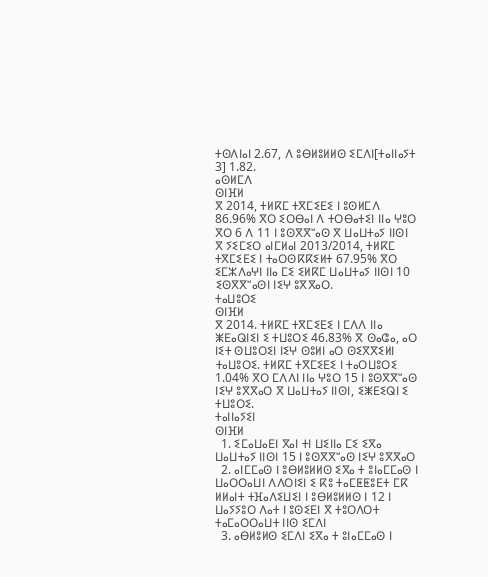ⵜⵙⴷⵏⴰⵏ 2.67, ⴷ ⵓⴱⵍⵓⵍⵍⵙ ⵉⵎⴷⵏ[ⵜⴰⵏⵏⴰⵢⵜ 3] 1.82.
ⴰⵙⵍⵎⴷ
ⵙⵏⴼⵍ
ⴳ 2014, ⵜⵍⴽⵎ ⵜⴳⵎⵉⴹⵉ ⵏ ⵓⵙⵍⵎⴷ 86.96% ⴳⵔ ⵉⵔⴱⴰⵏ ⴷ ⵜⵔⴱⴰⵜⵉⵏ ⵏⵏⴰ ⵖⵓⵔ ⴳⵔ 6 ⴷ 11 ⵏ ⵓⵙⴳⴳⵯⴰⵙ ⴳ ⵡⴰⵡⵜⴰⵢ ⵏⵏⵙⵏ ⴳ ⵢⵉⵎⵉⵔ ⴰⵏⵎⵍⴰⵏ 2013/2014, ⵜⵍⴽⵎ ⵜⴳⵎⵉⴹⵉ ⵏ ⵜⴰⵔⵙⴽⴽⵉⵍⵜ 67.95% ⴳⵔ ⵉⵎⵣⴷⴰⵖⵏ ⵏⵏⴰ ⵎⵉ ⵉⵍⴽⵎ ⵡⴰⵡⵜⴰⵢ ⵏⵏⵙⵏ 10 ⵉⵙⴳⴳⵯⴰⵙⵏ ⵏⵉⵖ ⵓⴳⴳⴰⵔ.
ⵜⴰⵡⵓⵔⵉ
ⵙⵏⴼⵍ
ⴳ 2014. ⵜⵍⴽⵎ ⵜⴳⵎⵉⴹⵉ ⵏ ⵎⴷⴷ ⵏⵏⴰ ⵥⴹⴰⵕⵏⵉⵏ ⵉ ⵜⵡⵓⵔⵉ 46.83% ⴳ ⵙⴰⵛⴰ, ⴰⵔ ⵏⵉⵜ ⵙⵡⵓⵔⵉⵏ ⵏⵉⵖ ⵙⵓⵍⵏ ⴰⵔ ⵙⵉⴳⴳⵉⵍⵏ ⵜⴰⵡⵓⵔⵉ. ⵜⵍⴽⵎ ⵜⴳⵎⵉⴹⵉ ⵏ ⵜⴰⵔⵡⵓⵔⵉ 1.04% ⴳⵔ ⵎⴷⴷⵏ ⵏⵏⴰ ⵖⵓⵔ 15 ⵏ ⵓⵙⴳⴳⵯⴰⵙ ⵏⵉⵖ ⵓⴳⴳⴰⵔ ⴳ ⵡⴰⵡⵜⴰⵢ ⵏⵏⵙⵏ, ⵉⵥⴹⵉⵕⵏ ⵉ ⵜⵡⵓⵔⵉ.
ⵜⴰⵏⵏⴰⵢⵉⵏ
ⵙⵏⴼⵍ
  1. ⵉⵎⴰⵡⴰⴹⵏ ⴳⴰⵏ ⵜⵏ ⵡⵉⵏⵏⴰ ⵎⵉ ⵉⴳⴰ ⵡⴰⵡⵜⴰⵢ ⵏⵏⵙⵏ 15 ⵏ ⵓⵙⴳⴳⵯⴰⵙ ⵏⵉⵖ ⵓⴳⴳⴰⵔ
  2. ⴰⵏⵎⵎⴰⵙ ⵏ ⵓⴱⵍⵓⵍⵍⵙ ⵉⴳⴰ ⵜ ⵓⵏⴰⵎⵎⴰⵙ ⵏ ⵡⴰⵔⵔⴰⵡⵏ ⴷⴷⵔⵏⵉⵏ ⵉ ⴽⵓ ⵜⴰⵎⵟⵟⵓⴹⵜ ⵎⴽ ⵍⵍⴰⵏⵜ ⵜⴼⴰⴷⵉⵡⵉⵏ ⵏ ⵓⴱⵍⵓⵍⵍⵙ ⵏ 12 ⵏ ⵡⴰⵢⵢⵓⵔ ⴷⴰⵜ ⵏ ⵓⵙⵉⴹⵏ ⴳ ⵜⵓⵔⴷⵔⵜ ⵜⴰⵎⴰⵔⵔⴰⵡⵜ ⵏⵏⵙ ⵉⵎⴷⵏ
  3. ⴰⴱⵍⵓⵍⵙ ⵉⵎⴷⵏ ⵉⴳⴰ ⵜ ⵓⵏⴰⵎⵎⴰⵙ ⵏ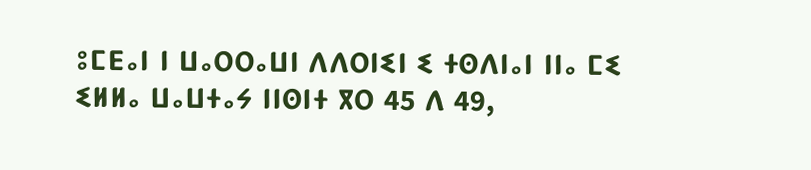ⵓⵎⴹⴰⵏ ⵏ ⵡⴰⵔⵔⴰⵡⵏ ⴷⴷⵔⵏⵉⵏ ⵉ ⵜⵙⴷⵏⴰⵏ ⵏⵏⴰ ⵎⵉ ⵉⵍⵍⴰ ⵡⴰⵡⵜⴰⵢ ⵏⵏⵙⵏⵜ ⴳⵔ 45 ⴷ 49,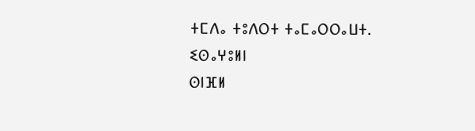ⵜⵎⴷⴰ ⵜⵓⴷⵔⵜ ⵜⴰⵎⴰⵔⵔⴰⵡⵜ.
ⵉⵙⴰⵖⵓⵍⵏ
ⵙⵏⴼⵍ